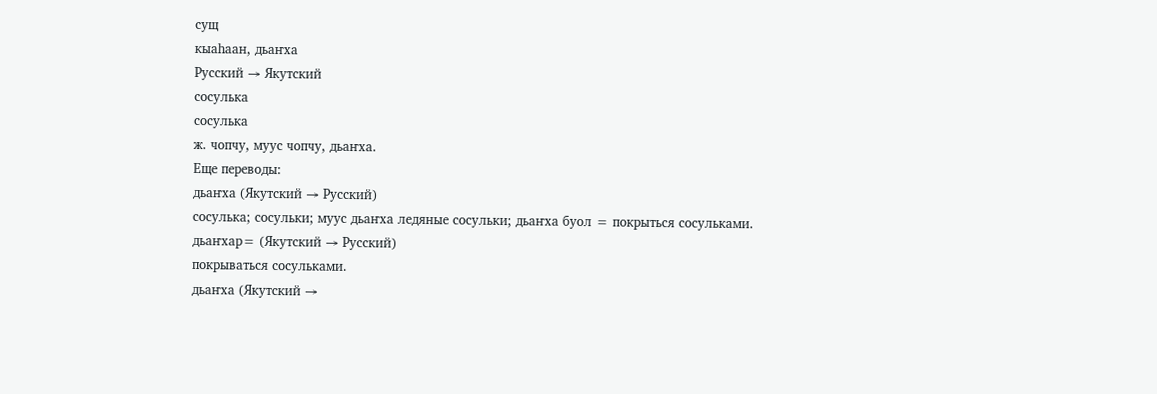сущ
кыаһаан, дьаҥха
Русский → Якутский
сосулька
сосулька
ж. чопчу, муус чопчу, дьаҥха.
Еще переводы:
дьаҥха (Якутский → Русский)
сосулька; сосульки; муус дьаҥха ледяные сосульки; дьаҥха буол = покрыться сосульками.
дьаҥхар= (Якутский → Русский)
покрываться сосульками.
дьаҥха (Якутский →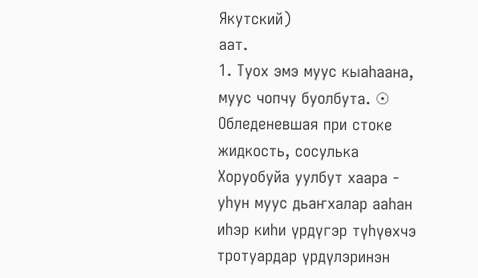Якутский)
аат.
1. Туох эмэ муус кыаһаана, муус чопчу буолбута. ☉ Обледеневшая при стоке жидкость, сосулька
Хоруобуйа уулбут хаара - уһун муус дьаҥхалар ааһан иһэр киһи үрдүгэр түһүөхчэ тротуардар үрдүлэринэн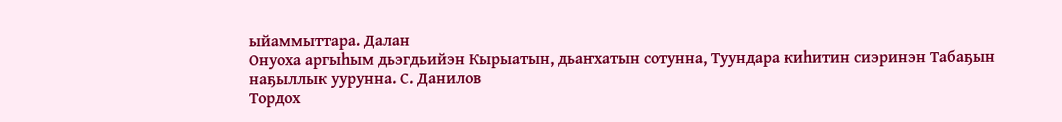ыйаммыттара. Далан
Онуоха аргыһым дьэгдьийэн Кырыатын, дьаҥхатын сотунна, Туундара киһитин сиэринэн Табаҕын наҕыллык уурунна. С. Данилов
Тордох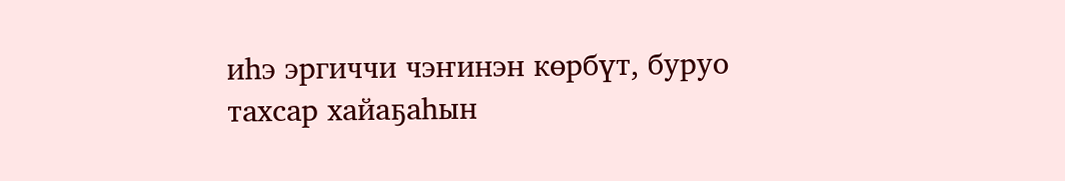иһэ эргиччи чэҥинэн көрбүт, буруо тахсар хайаҕаһын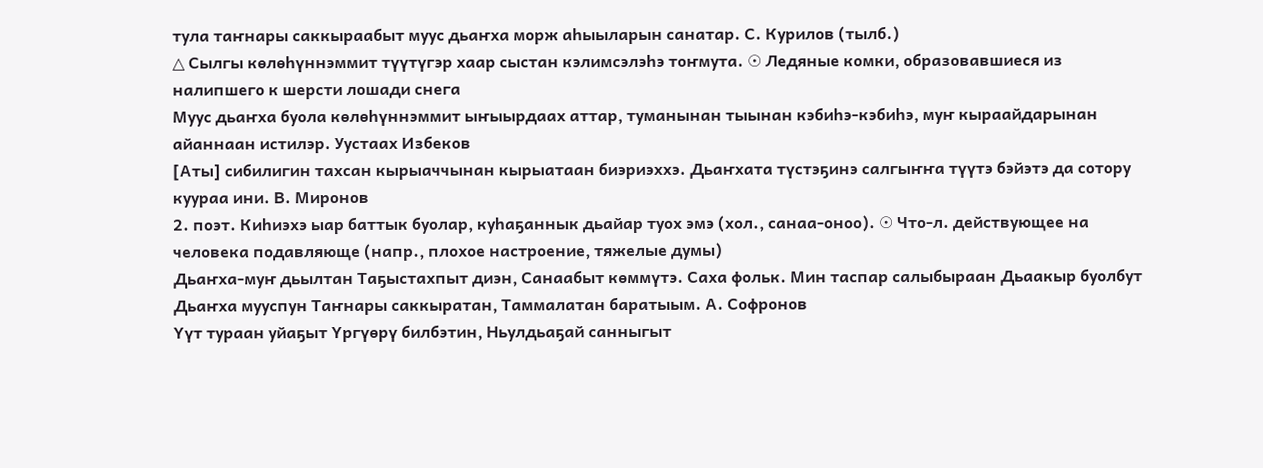тула таҥнары саккыраабыт муус дьаҥха морж аһыыларын санатар. С. Курилов (тылб.)
△ Сылгы көлөһүннэммит түүтүгэр хаар сыстан кэлимсэлэһэ тоҥмута. ☉ Ледяные комки, образовавшиеся из налипшего к шерсти лошади снега
Муус дьаҥха буола көлөһүннэммит ыҥыырдаах аттар, туманынан тыынан кэбиһэ-кэбиһэ, муҥ кыраайдарынан айаннаан истилэр. Уустаах Избеков
[Аты] сибилигин тахсан кырыаччынан кырыатаан биэриэххэ. Дьаҥхата түстэҕинэ салгыҥҥа түүтэ бэйэтэ да сотору куураа ини. В. Миронов
2. поэт. Киһиэхэ ыар баттык буолар, куһаҕаннык дьайар туох эмэ (хол., санаа-оноо). ☉ Что-л. действующее на человека подавляюще (напр., плохое настроение, тяжелые думы)
Дьаҥха-муҥ дьылтан Таҕыстахпыт диэн, Санаабыт көммүтэ. Саха фольк. Мин таспар салыбыраан Дьаакыр буолбут Дьаҥха мууспун Таҥнары саккыратан, Таммалатан баратыым. А. Софронов
Үүт тураан уйаҕыт Үргүөрү билбэтин, Ньулдьаҕай санныгыт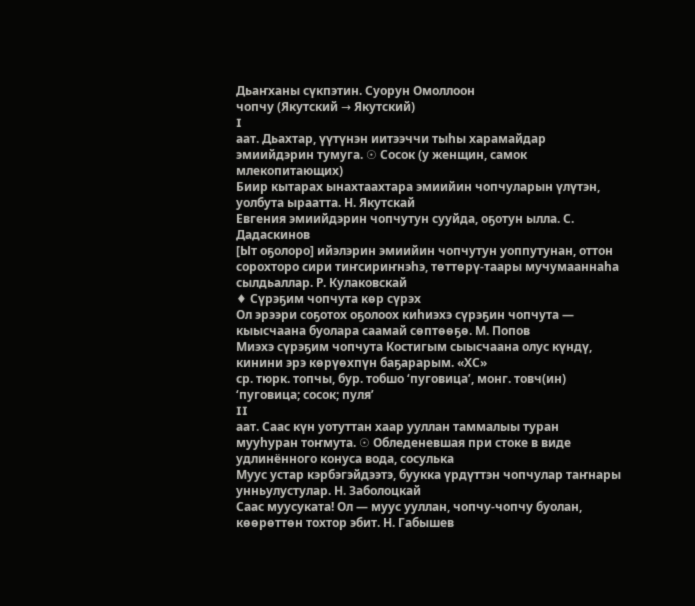Дьаҥханы сүкпэтин. Суорун Омоллоон
чопчу (Якутский → Якутский)
I
аат. Дьахтар, үүтүнэн иитээччи тыһы харамайдар эмиийдэрин тумуга. ☉ Сосок (у женщин, самок млекопитающих)
Биир кытарах ынахтаахтара эмиийин чопчуларын үлүтэн, уолбута ыраатта. Н. Якутскай
Евгения эмиийдэрин чопчутун сууйда, оҕотун ылла. С. Дадаскинов
[Ыт оҕолоро] ийэлэрин эмиийин чопчутун уоппутунан, оттон сорохторо сири тиҥсириҥнэһэ, төттөрү-таары мучумааннаһа сылдьаллар. Р. Кулаковскай
♦ Сүрэҕим чопчута көр сүрэх
Ол эрээри соҕотох оҕолоох киһиэхэ сүрэҕин чопчута — кыысчаана буолара саамай сөптөөҕө. М. Попов
Миэхэ сүрэҕим чопчута Костигым сыысчаана олус күндү, кинини эрэ көрүөхпүн баҕарарым. «ХС»
ср. тюрк. топчы, бур. тобшо ‘пуговица’, монг. товч(ин) ‘пуговица; сосок; пуля’
II
аат. Саас күн уотуттан хаар ууллан таммалыы туран мууһуран тоҥмута. ☉ Обледеневшая при стоке в виде удлинённого конуса вода, сосулька
Муус устар кэрбэгэйдээтэ, буукка үрдүттэн чопчулар таҥнары унньулустулар. Н. Заболоцкай
Саас муусуката! Ол — муус ууллан, чопчу-чопчу буолан, көөрөттөн тохтор эбит. Н. Габышев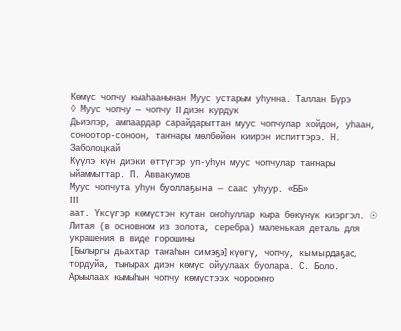Көмүс чопчу кыаһаанынан Муус устарым уһунна. Таллан Бүрэ
◊ Муус чопчу — чопчу II диэн курдук
Дьиэлэр, ампаардар сарайдарыттан муус чопчулар хойдон, уһаан, соноотор-соноон, таҥнары мөлбөйөн киирэн испиттэрэ. Н. Заболоцкай
Күүлэ күн диэки өттүгэр уп-уһун муус чопчулар таҥнары ыйаммыттар. П. Аввакумов
Муус чопчута уһун буоллаҕына — саас уһуур. «ББ»
III
аат. Үксүгэр көмүстэн кутан оҥоһуллар кыра бөкүнүк киэргэл. ☉ Литая (в основном из золота, серебра) маленькая деталь для украшения в виде горошины
[Былыргы дьахтар таҥаһын симэҕэ] күөгү, чопчу, кымырдаҕас, тордуйа, тыҥырах диэн көмүс ойуулаах буолара. С. Боло. Арыылаах кымыһын чопчу көмүстээх чорооҥҥо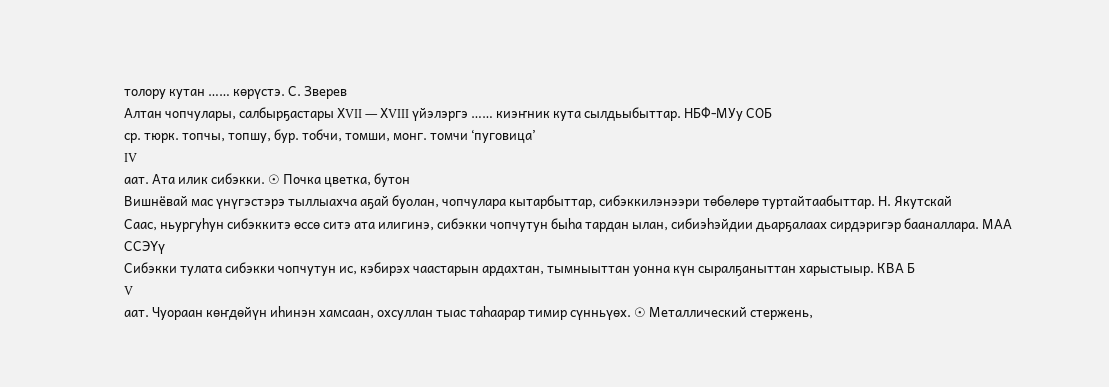толору кутан …… көрүстэ. С. Зверев
Алтан чопчулары, салбырҕастары ХVII — ХVIII үйэлэргэ …… киэҥник кута сылдьыбыттар. НБФ-МУу СОБ
ср. тюрк. топчы, топшу, бур. тобчи, томши, монг. томчи ‘пуговица’
IV
аат. Ата илик сибэкки. ☉ Почка цветка, бутон
Вишнёвай мас үнүгэстэрэ тыллыахча аҕай буолан, чопчулара кытарбыттар, сибэккилэнээри төбөлөрө туртайтаабыттар. Н. Якутскай
Саас, ньургуһун сибэккитэ өссө ситэ ата илигинэ, сибэкки чопчутун быһа тардан ылан, сибиэһэйдии дьарҕалаах сирдэригэр бааналлара. МАА ССЭҮү
Сибэкки тулата сибэкки чопчутун ис, кэбирэх чаастарын ардахтан, тымныыттан уонна күн сыралҕаныттан харыстыыр. КВА Б
V
аат. Чуораан көҥдөйүн иһинэн хамсаан, охсуллан тыас таһаарар тимир сүнньүөх. ☉ Металлический стержень,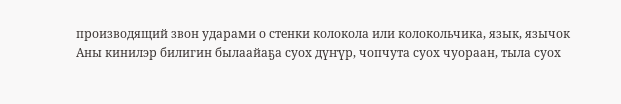производящий звон ударами о стенки колокола или колокольчика, язык, язычок
Аны кинилэр билигин былаайаҕа суох дүҥүр, чопчута суох чуораан, тыла суох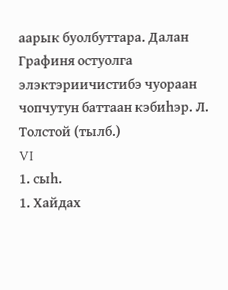аарык буолбуттара. Далан
Графиня остуолга элэктэриичистибэ чуораан чопчутун баттаан кэбиһэр. Л. Толстой (тылб.)
VI
1. сыһ.
1. Хайдах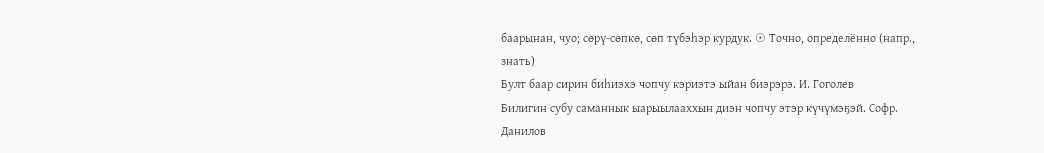баарынан, чуо; сөрү-сөпкө, сөп түбэһэр курдук. ☉ Точно, определённо (напр., знать)
Булт баар сирин биһиэхэ чопчу кэриэтэ ыйан биэрэрэ. И. Гоголев
Билигин субу саманнык ыарыылааххын диэн чопчу этэр күчүмэҕэй. Софр. Данилов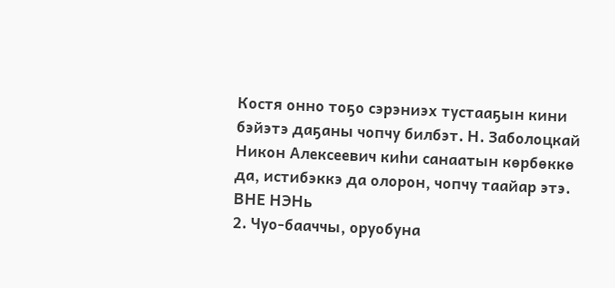Костя онно тоҕо сэрэниэх тустааҕын кини бэйэтэ даҕаны чопчу билбэт. Н. Заболоцкай
Никон Алексеевич киһи санаатын көрбөккө да, истибэккэ да олорон, чопчу таайар этэ. ВНЕ НЭНь
2. Чуо-бааччы, оруобуна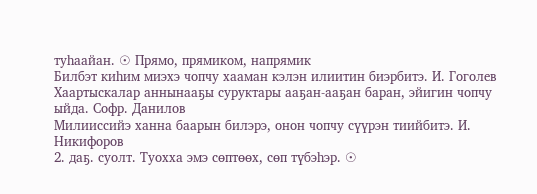туһаайан. ☉ Прямо, прямиком, напрямик
Билбэт киһим миэхэ чопчу хааман кэлэн илиитин биэрбитэ. И. Гоголев
Хаартыскалар аннынааҕы суруктары ааҕан-ааҕан баран, эйигин чопчу ыйда. Софр. Данилов
Милииссийэ ханна баарын билэрэ, онон чопчу сүүрэн тиийбитэ. И. Никифоров
2. даҕ. суолт. Туохха эмэ сөптөөх, сөп түбэһэр. ☉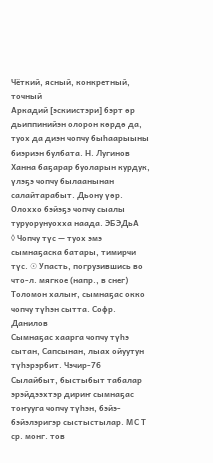Чёткий, ясный, конкретный, точный
Аркадий [эскиистэри] бэрт өр дьиппинийэн олорон көрдө да, туох да диэн чопчу быһаарыыны биэриэн булбата. Н. Лугинов
Ханна баҕарар буоларын курдук, үлэҕэ чопчу былаанынан салайтарабыт. Дьону үөр. Олоххо бэйэҕэ чопчу сыалы туруорунуохха наада. ЭБЭДьА
◊ Чопчу түс — туох эмэ сымнаҕаска батары, тимирчи түс. ☉ Упасть, погрузившись во что-л. мягкое (напр., в снег)
Толомон халыҥ, сымнаҕас окко чопчу түһэн сытта. Софр. Данилов
Сымнаҕас хаарга чопчу түһэ сытан, Сапсынан, лыах ойуутун түһэрэрбит. Чэчир-76
Сылайбыт, быстыбыт табалар эрэйдээхтэр дириҥ сымнаҕас тоҥууга чопчу түһэн, бэйэ-бэйэлэригэр сыстыстылар. МС Т
ср. монг. тов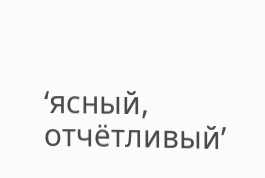‘ясный, отчётливый’